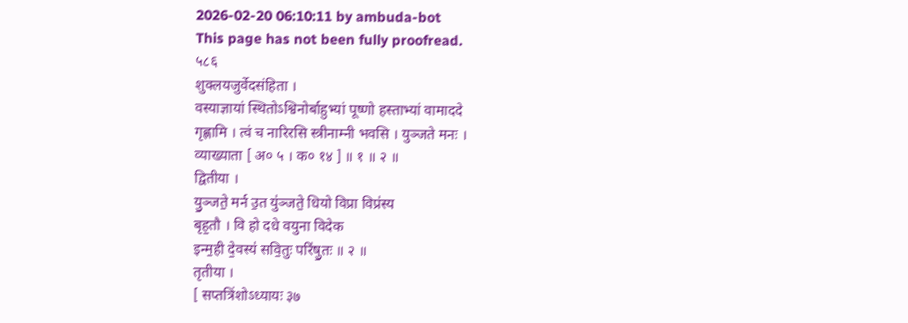2026-02-20 06:10:11 by ambuda-bot
This page has not been fully proofread.
५८६
शुक्लयजुर्वेदसंहिता ।
वस्याज्ञायां स्थितोऽश्विनोर्बाहुभ्यां पूष्णो हस्ताभ्यां वामाददे
गृह्णामि । त्वं च नारिरसि स्त्रीनाम्नी भवसि । युञ्जते मनः ।
व्याख्याता [ अ० ५ । क० १४ ] ॥ १ ॥ २ ॥
द्वितीया ।
यु॒ञ्जते॒ मर्न उ॒त यु॑ञ्जते॒ धियो विप्रा विप्र॑स्य
बृह॒तौ । वि हो दधे वयुना विदेक
इन्म॒ही दे॒वस्य॑ सवि॒तुः परि॑षु॒तः ॥ २ ॥
तृतीया ।
[ सप्तत्रिंशोऽध्यायः ३७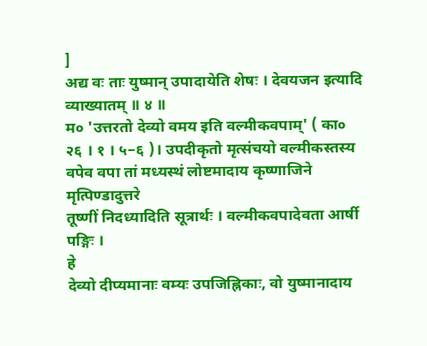]
अद्य वः ताः युष्मान् उपादायेति शेषः । देवयजन इत्यादि
व्याख्यातम् ॥ ४ ॥
म० 'उत्तरतो देव्यो वमय इति वल्मीकवपाम्' ( का०
२६ । १ । ५–६ )। उपदीकृतो मृत्संचयो वल्मीकस्तस्य
वपेव वपा तां मध्यस्थं लोष्टमादाय कृष्णाजिने मृत्पिण्डादुत्तरे
तूष्णीं निदध्यादिति सूत्रार्थः । वल्मीकवपादेवता आर्षी पङ्गिः ।
हे
देव्यो दीप्यमानाः वम्यः उपजिह्निकाः, वो युष्मानादाय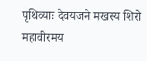पृथिव्याः देवयजने मखस्य शिरो महावीरमय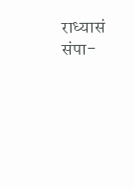राध्यासं संपा-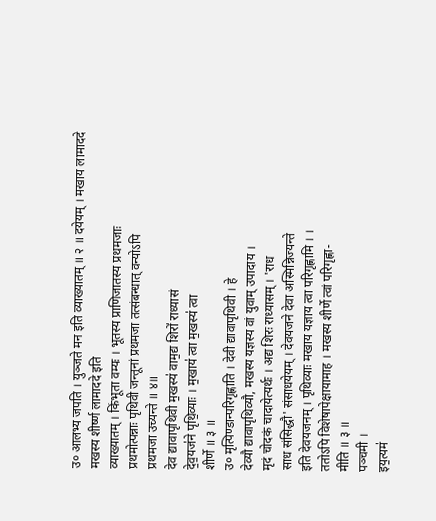उ० आलभ्य जपति । युञ्जते मन इति व्याख्यातम् ॥ २ ॥ दयेयम् । मखाय लामाददे मखस्य शीर्ष्ण लामाददे इति
व्याख्यातम् । किंभूता वम्यः । भूतस्य प्राणिजातस्य प्रथमजाः
प्रथमोत्पन्नाः पृथिवी जन्तूनां प्रथमजा तत्संबन्धात् वन्योऽपि
प्रथमजा उच्यन्ते ॥ ४॥
देव द्यावापृथिवी म॒खस्य॑ वाम॒द्य शिरो॑ राध्यासं
दे॒व॒यज॑ने पृथि॒व्याः । म॒खाय॑ त्वा म॒खस्य॑ त्वा
शीर्णे ॥ ३ ॥
उ० मृत्पिण्डान्परिगृह्णाति । देवी द्यावापृथिवी । हे
देव्यौ द्यावापृथिव्यौ, मखस्य यज्ञस्य वां युवाम् उपादाय ।
मृदं चोदकं चादायेत्यर्थः । अद्य शिरः राध्यासम् । 'राध
साध संसिद्धौ' संसाधयेयम् । देवयजने देवा अस्मिन्निज्यन्ते
इति देवयजनम् । पृथिव्याः मखाय यज्ञाय त्वा परिगृह्णामि । ।
ततोऽपि विशेषापेक्षायामाह । मखस्य शीर्णे त्वां परिगृह्णा-
मीति ॥ ३ ॥
पञ्चमी ।
इय॒त्यम॑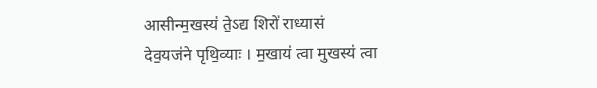आसीन्म॒खस्य॑ ते॒ऽद्य शिरो॑ राध्यासं
देव॒यज॑ने पृथि॒व्याः । म॒खाय॑ त्वा मुखस्य॑ त्वा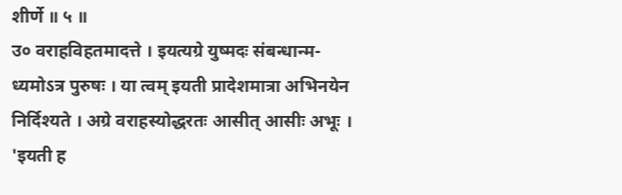शीर्णे ॥ ५ ॥
उ० वराहविहतमादत्ते । इयत्यग्रे युष्मदः संबन्धान्म-
ध्यमोऽत्र पुरुषः । या त्वम् इयती प्रादेशमात्रा अभिनयेन
निर्दिश्यते । अग्रे वराहस्योद्धरतः आसीत् आसीः अभूः ।
'इयती ह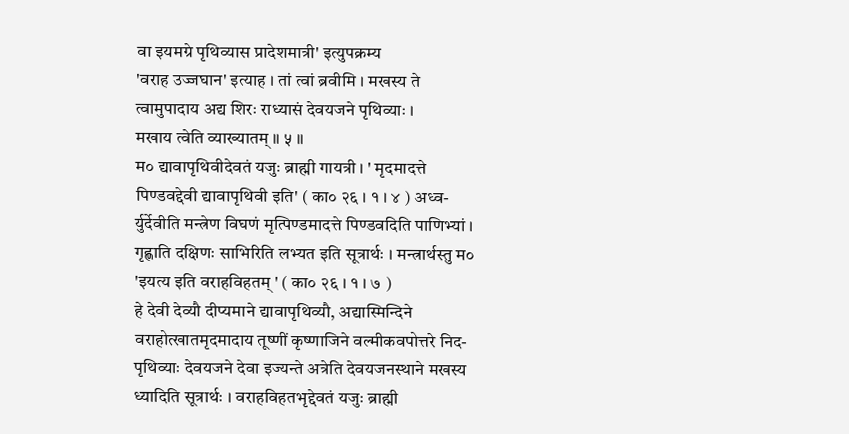वा इयमग्रे पृथिव्यास प्रादेशमात्री' इत्युपक्रम्य
'वराह उज्जघान' इत्याह । तां त्वां ब्रवीमि । मखस्य ते
त्वामुपादाय अद्य शिरः राध्यासं देवयजने पृथिव्याः ।
मखाय त्वेति व्याख्यातम् ॥ ५ ॥
म० द्यावापृथिवीदेवतं यजुः ब्राह्मी गायत्री । ' मृदमादत्ते
पिण्डवद्देवी द्यावापृथिवी इति' ( का० २६ । १ । ४ ) अध्व-
र्युर्देवीति मन्त्रेण विघणं मृत्पिण्डमादत्ते पिण्डवदिति पाणिभ्यां ।
गृह्णाति दक्षिणः साभिरिति लभ्यत इति सूत्रार्थः । मन्त्रार्थस्तु म० 'इयत्य इति वराहविहतम् ' ( का० २६ । १ । ७ )
हे देवी देव्यौ दीप्यमाने द्यावापृथिव्यौ, अद्यास्मिन्दिने वराहोत्खातमृदमादाय तूष्णीं कृष्णाजिने वल्मीकवपोत्तरे निद-
पृथिव्याः देवयजने देवा इज्यन्ते अत्रेति देवयजनस्थाने मखस्य ध्यादिति सूत्रार्थः । वराहविहतभृद्देवतं यजुः ब्राह्मी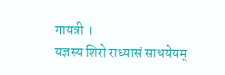गायत्री ।
यज्ञस्य शिरो राध्यासं साधयेयम्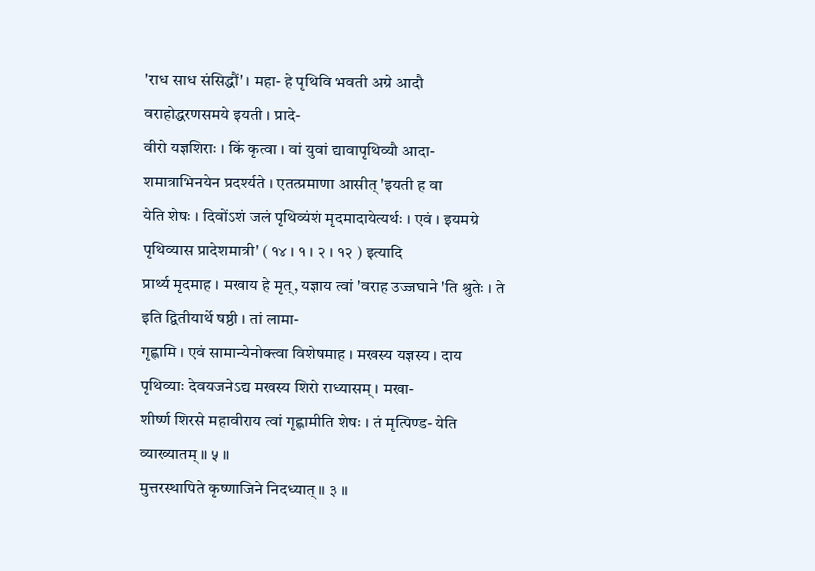'राध साध संसिद्धौं' । महा- हे पृथिवि भवती अग्रे आदौ वराहोद्धरणसमये इयती । प्रादे-
वीरो यज्ञशिराः । किं कृत्वा । वां युवां द्यावापृथिव्यौ आदा- शमात्राभिनयेन प्रदर्श्यते । एतत्प्रमाणा आसीत् 'इयती ह वा
येति शेषः । दिवोंऽशं जलं पृथिव्यंशं मृदमादायेत्यर्थः । एवं । इयमग्रे पृथिव्यास प्रादेशमात्री' ( १४ । १ । २ । १२ ) इत्यादि
प्रार्थ्य मृदमाह । मखाय हे मृत्, यज्ञाय त्वां 'वराह उज्जघाने 'ति श्रुतेः । ते इति द्वितीयार्थे षष्ठी । तां लामा-
गृह्णामि । एवं सामान्येनोक्त्वा विशेषमाह । मखस्य यज्ञस्य । दाय पृथिव्याः देवयजनेऽद्य मखस्य शिरो राध्यासम् । मखा-
शीर्ष्ण शिरसे महावीराय त्वां गृह्णामीति शेषः । तं मृत्पिण्ड- येति व्याख्यातम् ॥ ५ ॥
मुत्तरस्थापिते कृष्णाजिने निदध्यात् ॥ ३ ॥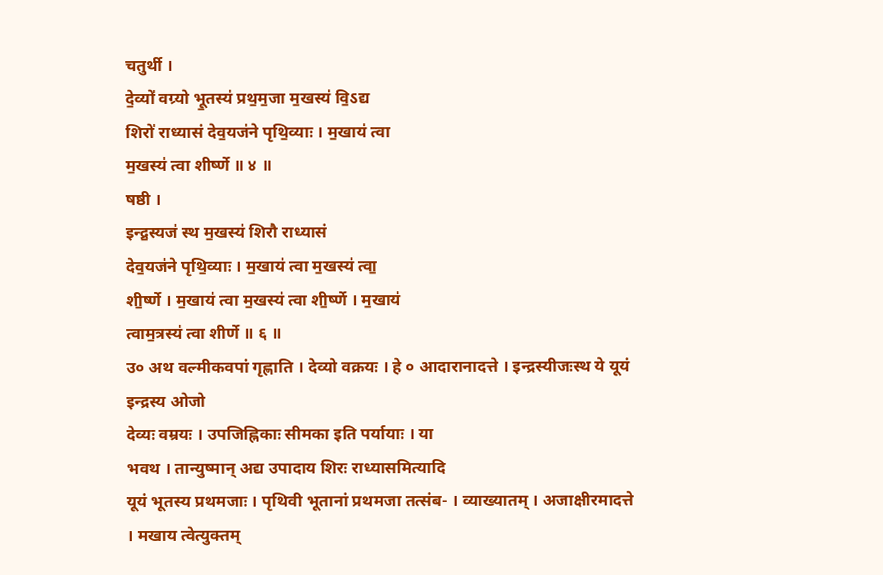चतुर्थी ।
दे॒व्यो॑ वग्र्यो भू॒तस्य॑ प्रथ॒म॒जा म॒खस्य॑ वि॒ऽद्य
शिरो॑ राध्यासं देव॒यज॑ने पृथि॒व्याः । म॒खाय॑ त्वा
म॒खस्य॑ त्वा शीर्ष्णे ॥ ४ ॥
षष्ठी ।
इन्द्र॒स्यज॑ स्थ म॒खस्य॑ शिरौ राध्यासं
देव॒यज॑ने पृथि॒व्याः । म॒खाय॑ त्वा म॒खस्य॑ त्वा॒
शी॒र्ष्णे । म॒खाय॑ त्वा म॒खस्य॑ त्वा शी॒र्ष्णे । म॒खाय॑
त्वाम॒त्रस्य॑ त्वा शीर्णे ॥ ६ ॥
उ० अथ वल्मीकवपां गृह्णाति । देव्यो वक्रयः । हे ० आदारानादत्ते । इन्द्रस्यीजःस्थ ये यूयं इन्द्रस्य ओजो
देव्यः वम्रयः । उपजिह्निकाः सीमका इति पर्यायाः । या
भवथ । तान्युष्मान् अद्य उपादाय शिरः राध्यासमित्यादि
यूयं भूतस्य प्रथमजाः । पृथिवी भूतानां प्रथमजा तत्संब- । व्याख्यातम् । अजाक्षीरमादत्ते । मखाय त्वेत्युक्तम्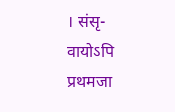। संसृ-
वायोऽपि प्रथमजा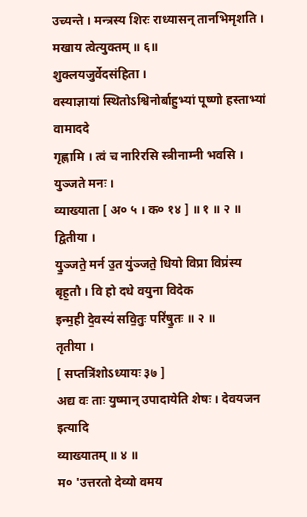उच्यन्ते । मन्त्रस्य शिरः राध्यासन् तानभिमृशति । मखाय त्वेत्युक्तम् ॥ ६॥
शुक्लयजुर्वेदसंहिता ।
वस्याज्ञायां स्थितोऽश्विनोर्बाहुभ्यां पूष्णो हस्ताभ्यां वामाददे
गृह्णामि । त्वं च नारिरसि स्त्रीनाम्नी भवसि । युञ्जते मनः ।
व्याख्याता [ अ० ५ । क० १४ ] ॥ १ ॥ २ ॥
द्वितीया ।
यु॒ञ्जते॒ मर्न उ॒त यु॑ञ्जते॒ धियो विप्रा विप्र॑स्य
बृह॒तौ । वि हो दधे वयुना विदेक
इन्म॒ही दे॒वस्य॑ सवि॒तुः परि॑षु॒तः ॥ २ ॥
तृतीया ।
[ सप्तत्रिंशोऽध्यायः ३७ ]
अद्य वः ताः युष्मान् उपादायेति शेषः । देवयजन इत्यादि
व्याख्यातम् ॥ ४ ॥
म० 'उत्तरतो देव्यो वमय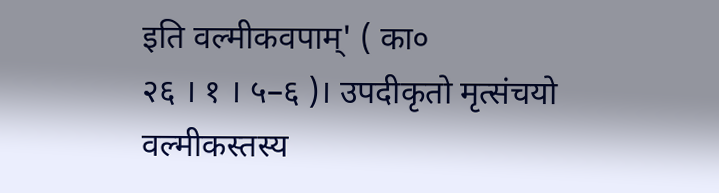इति वल्मीकवपाम्' ( का०
२६ । १ । ५–६ )। उपदीकृतो मृत्संचयो वल्मीकस्तस्य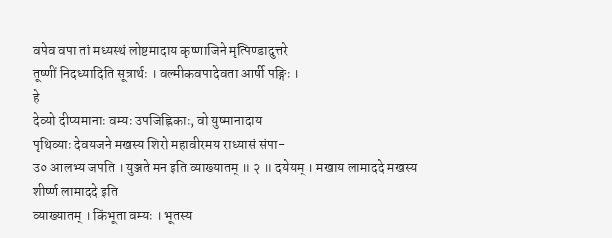वपेव वपा तां मध्यस्थं लोष्टमादाय कृष्णाजिने मृत्पिण्डादुत्तरे
तूष्णीं निदध्यादिति सूत्रार्थः । वल्मीकवपादेवता आर्षी पङ्गिः ।
हे
देव्यो दीप्यमानाः वम्यः उपजिह्निकाः, वो युष्मानादाय
पृथिव्याः देवयजने मखस्य शिरो महावीरमय राध्यासं संपा-
उ० आलभ्य जपति । युञ्जते मन इति व्याख्यातम् ॥ २ ॥ दयेयम् । मखाय लामाददे मखस्य शीर्ष्ण लामाददे इति
व्याख्यातम् । किंभूता वम्यः । भूतस्य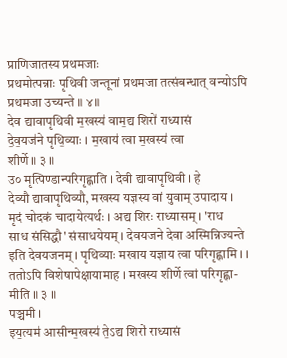प्राणिजातस्य प्रथमजाः
प्रथमोत्पन्नाः पृथिवी जन्तूनां प्रथमजा तत्संबन्धात् वन्योऽपि
प्रथमजा उच्यन्ते ॥ ४॥
देव द्यावापृथिवी म॒खस्य॑ वाम॒द्य शिरो॑ राध्यासं
दे॒व॒यज॑ने पृथि॒व्याः । म॒खाय॑ त्वा म॒खस्य॑ त्वा
शीर्णे ॥ ३ ॥
उ० मृत्पिण्डान्परिगृह्णाति । देवी द्यावापृथिवी । हे
देव्यौ द्यावापृथिव्यौ, मखस्य यज्ञस्य वां युवाम् उपादाय ।
मृदं चोदकं चादायेत्यर्थः । अद्य शिरः राध्यासम् । 'राध
साध संसिद्धौ' संसाधयेयम् । देवयजने देवा अस्मिन्निज्यन्ते
इति देवयजनम् । पृथिव्याः मखाय यज्ञाय त्वा परिगृह्णामि । ।
ततोऽपि विशेषापेक्षायामाह । मखस्य शीर्णे त्वां परिगृह्णा-
मीति ॥ ३ ॥
पञ्चमी ।
इय॒त्यम॑ आसीन्म॒खस्य॑ ते॒ऽद्य शिरो॑ राध्यासं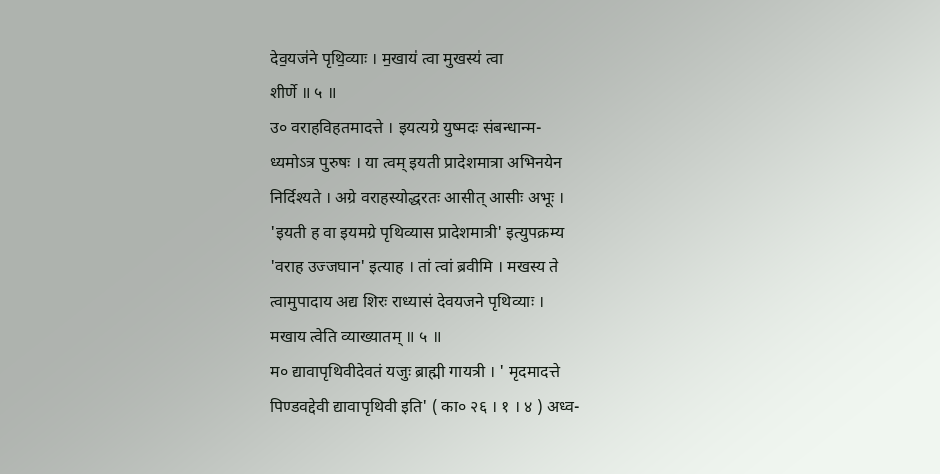देव॒यज॑ने पृथि॒व्याः । म॒खाय॑ त्वा मुखस्य॑ त्वा
शीर्णे ॥ ५ ॥
उ० वराहविहतमादत्ते । इयत्यग्रे युष्मदः संबन्धान्म-
ध्यमोऽत्र पुरुषः । या त्वम् इयती प्रादेशमात्रा अभिनयेन
निर्दिश्यते । अग्रे वराहस्योद्धरतः आसीत् आसीः अभूः ।
'इयती ह वा इयमग्रे पृथिव्यास प्रादेशमात्री' इत्युपक्रम्य
'वराह उज्जघान' इत्याह । तां त्वां ब्रवीमि । मखस्य ते
त्वामुपादाय अद्य शिरः राध्यासं देवयजने पृथिव्याः ।
मखाय त्वेति व्याख्यातम् ॥ ५ ॥
म० द्यावापृथिवीदेवतं यजुः ब्राह्मी गायत्री । ' मृदमादत्ते
पिण्डवद्देवी द्यावापृथिवी इति' ( का० २६ । १ । ४ ) अध्व-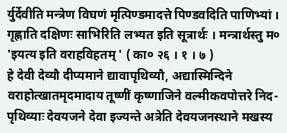र्युर्देवीति मन्त्रेण विघणं मृत्पिण्डमादत्ते पिण्डवदिति पाणिभ्यां ।
गृह्णाति दक्षिणः साभिरिति लभ्यत इति सूत्रार्थः । मन्त्रार्थस्तु म० 'इयत्य इति वराहविहतम् ' ( का० २६ । १ । ७ )
हे देवी देव्यौ दीप्यमाने द्यावापृथिव्यौ, अद्यास्मिन्दिने वराहोत्खातमृदमादाय तूष्णीं कृष्णाजिने वल्मीकवपोत्तरे निद-
पृथिव्याः देवयजने देवा इज्यन्ते अत्रेति देवयजनस्थाने मखस्य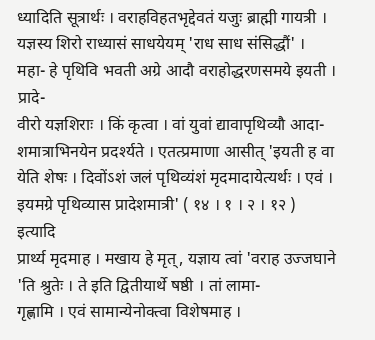ध्यादिति सूत्रार्थः । वराहविहतभृद्देवतं यजुः ब्राह्मी गायत्री ।
यज्ञस्य शिरो राध्यासं साधयेयम् 'राध साध संसिद्धौं' । महा- हे पृथिवि भवती अग्रे आदौ वराहोद्धरणसमये इयती । प्रादे-
वीरो यज्ञशिराः । किं कृत्वा । वां युवां द्यावापृथिव्यौ आदा- शमात्राभिनयेन प्रदर्श्यते । एतत्प्रमाणा आसीत् 'इयती ह वा
येति शेषः । दिवोंऽशं जलं पृथिव्यंशं मृदमादायेत्यर्थः । एवं । इयमग्रे पृथिव्यास प्रादेशमात्री' ( १४ । १ । २ । १२ ) इत्यादि
प्रार्थ्य मृदमाह । मखाय हे मृत्, यज्ञाय त्वां 'वराह उज्जघाने 'ति श्रुतेः । ते इति द्वितीयार्थे षष्ठी । तां लामा-
गृह्णामि । एवं सामान्येनोक्त्वा विशेषमाह ।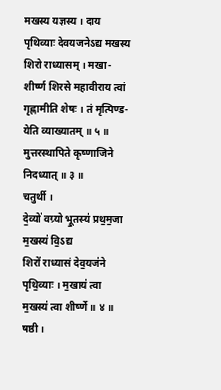मखस्य यज्ञस्य । दाय पृथिव्याः देवयजनेऽद्य मखस्य शिरो राध्यासम् । मखा-
शीर्ष्ण शिरसे महावीराय त्वां गृह्णामीति शेषः । तं मृत्पिण्ड- येति व्याख्यातम् ॥ ५ ॥
मुत्तरस्थापिते कृष्णाजिने निदध्यात् ॥ ३ ॥
चतुर्थी ।
दे॒व्यो॑ वग्र्यो भू॒तस्य॑ प्रथ॒म॒जा म॒खस्य॑ वि॒ऽद्य
शिरो॑ राध्यासं देव॒यज॑ने पृथि॒व्याः । म॒खाय॑ त्वा
म॒खस्य॑ त्वा शीर्ष्णे ॥ ४ ॥
षष्ठी ।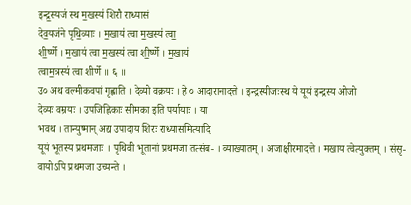इन्द्र॒स्यज॑ स्थ म॒खस्य॑ शिरौ राध्यासं
देव॒यज॑ने पृथि॒व्याः । म॒खाय॑ त्वा म॒खस्य॑ त्वा॒
शी॒र्ष्णे । म॒खाय॑ त्वा म॒खस्य॑ त्वा शी॒र्ष्णे । म॒खाय॑
त्वाम॒त्रस्य॑ त्वा शीर्णे ॥ ६ ॥
उ० अथ वल्मीकवपां गृह्णाति । देव्यो वक्रयः । हे ० आदारानादत्ते । इन्द्रस्यीजःस्थ ये यूयं इन्द्रस्य ओजो
देव्यः वम्रयः । उपजिह्निकाः सीमका इति पर्यायाः । या
भवथ । तान्युष्मान् अद्य उपादाय शिरः राध्यासमित्यादि
यूयं भूतस्य प्रथमजाः । पृथिवी भूतानां प्रथमजा तत्संब- । व्याख्यातम् । अजाक्षीरमादत्ते । मखाय त्वेत्युक्तम् । संसृ-
वायोऽपि प्रथमजा उच्यन्ते ।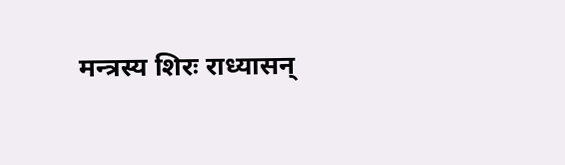मन्त्रस्य शिरः राध्यासन्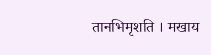तानभिमृशति । मखाय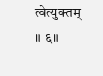त्वेत्युक्तम् ॥ ६॥